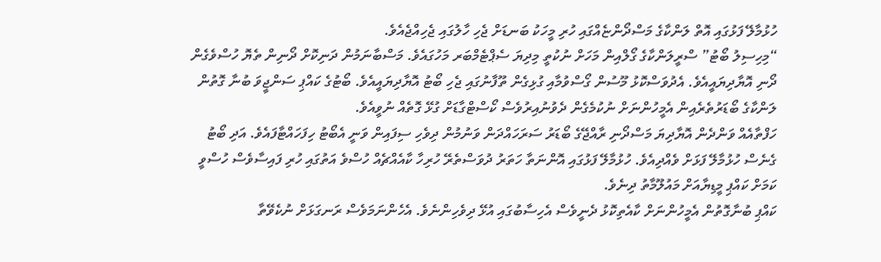ހުޅުމާލޭ ފަޅުގައި އޮތް ލަންކާގެ މަސްދޯންޏެއްގައި ހުރި މީހަކު ބަނޑަށް ޖެހި ހާލުގައި ޖެހިއްޖެއެވެ.
“މިހިސިލު ބޯޓު” ސްރީލަންކާގެ ގޯލްއިން މަހަށް ނުކުތީ މިދިޔަ ސެޕްޓެމްބަރ މަހުގައެވެ. މަސްބާނަމުން ދަނިކޮށް ދޯނިން ތެޔޮ ހުސްވެގެން ދޯނި އޮޔާދިޔައީއެވެ. އެދުވަސްކޮޅު މޫސުން ގޯސްވުމާއި ގުޅިގެން ތޫފާނުގައި ޖެހި ބޯޓު އޮޔާދިޔައީއެވެ. ބޯޓުގެ ކައްޕި ސަންޖީވަ ބުނާ ގޮތުން ލަންކާގެ ބޯޑަރުތެރެއިން އެމީހުންނަށް ނުކުމެގެން ދެވުނުއިރުވެސް ކޯސްޓްގާޑަށް ގުޅޭ ގޮތެއް ނުވީއެވެ.
ހަފްތާއެއް ވަންދެން އޮޔާދިޔަ މަސްދޯނި ރާއްޖޭގެ ބޯޑަރު ސަރަހައްދަން ވަނުމުން ދިވެހި ސިފައިން ވަނީ އެބޯޓު ހިފަހައްޓާފައެވެ. އަދި ބޯޓު ގެނެސް ހުޅުމާލޭ ފަޅަށް ވެއްދިއެވެ. ހުޅުމާލޭ ފަޅުގައި އޮންނަތާ ހަތަރު ދުވަސްތެރޭ ހުރިހާ ކާއެއްޗެއް ހުސްވެ އަތުގައި ހުރި ފައިސާވެސް ހުސްވީ ކަމަށް ކައްޕި މީޑިޔާއަށް މައުލޫމާތު ދިނެވެ.
ކައްޕި ބުނާގޮތުން އެމީހުންނަށް ކާއެތިކޮޅު ދެނީވެސް އެހިސާބުގައި އުޅޭ ދިވެހިންނެވެ. އެހެންނަމަވެސް ރަނގަޅަށް ނުކެވޭތާ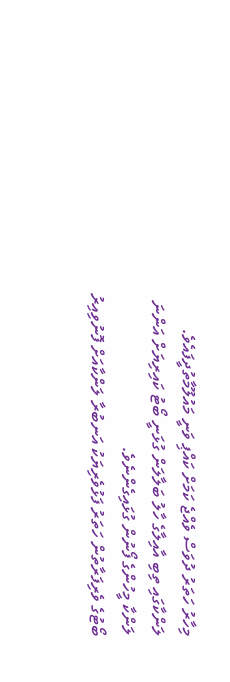މިހާރު ހަތަރު ދުވަސް ވެއްޖެ ކަމަށް ކައްޕި ވަނީ މައުލޫމާތުދީފައެވެ.
ލަންކާގައި ތިބި އާއިލާގެ ހާލު ބަލާލަން ގުޅަނީ ބޯޓު ކައިރިޔަށް އަންނަ ލަންކާ މީހުންގެ ފޯނުން ގުޅައިގެންނެވެ.
ބޯޓުގެ ވެރިފަރާތުން ހަތަރު ފަޅުވެރިޔަކު އަނބުރާ ލަންކާއަށް ފޮނުވިއިރު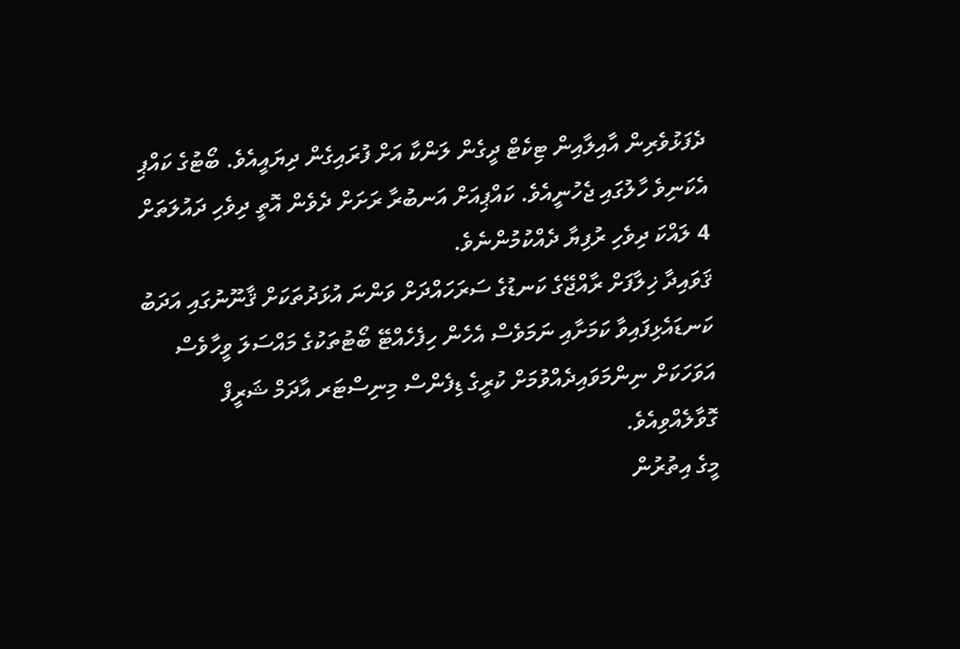ދެފަޅުވެރިން އާއިލާއިން ޓިކެޓް ދީގެން ލަންކާ އަށް ފުރައިގެން ދިޔައީއެވެ. ބޯޓުގެ ކައްޕި އެކަނިވެ ހާލުގައި ޖެހުނީއެވެ. ކައްޕިއަށް އަނބުރާ ރަށަށް ދެވެން އޮތީ ދިވެހި ދައުލަތަށް 4 ލައްކަ ދިވެހި ރުފިޔާ ދެއްކުމުންނެވެ.
ޤަވައިދާ ޚިލާފަށް ރާއްޖޭގެ ކަނޑުގެ ސަރަހައްދަށް ވަންނަ އުޅަދުތަކަށް ޤާނޫނުގައި އަދަބު ކަނޑައެޅިފައިވާ ކަމަށާއި ނަމަވެސް އެހެން ހިފެހެއްޓޭ ބޯޓުތަކުގެ މައްސަލަ ވީހާވެސް އަވަހަކަށް ނިންމަވައިދެއްވުމަށް ކުރީގެ ޑިފެންސް މިނިސްޓަރ އާދަމް ޝަރީފް ގޮވާލެއްވިއެވެ.
މީގެ އިތުރުން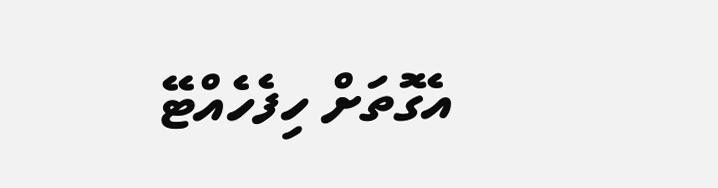އެގޮތަށް ހިފެހެއްޓޭ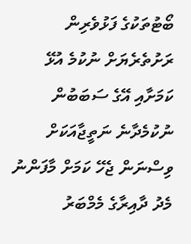ބޯޓުތަކުގެ ފަޅުވެރިން ރަށުތެރެޔަށް ނުކުމެ އުޅޭ ކަމަށާއި އޭގެ ސަބަބުން ނުކުމެދާނެ ނަތީޖާއަކަށް ވިސްނަން ޖެހޭ ކަމަށް މާފަންނު މެދު ދާއިރާގެ މެމްބަރު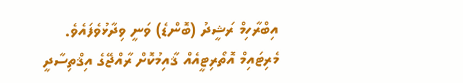އިބްރާހިމް ރަޝީދު (ބޮންޑެ) ވަނީ ވިދާޅުވެފައެވެ.
މެރިޓައިމް އޮތޯރިޓީއެއް ޤާއިމުކޮށް ރާއްޖޭގެ އިޤްތިސާދީ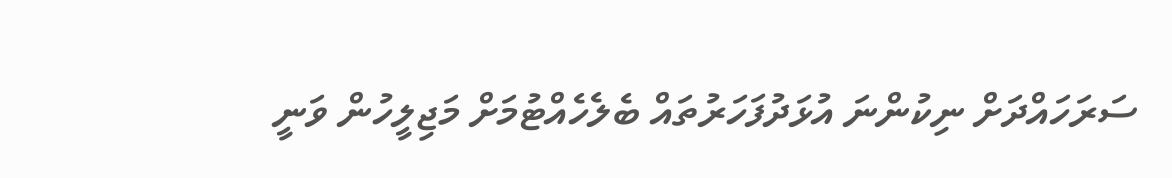ސަރަހައްދަށް ނިކުންނަ އުޅަދުފަހަރުތައް ބެލެހެއްޓުމަށް މަޖިލީހުން ވަނީ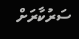ސަރުކާރަށް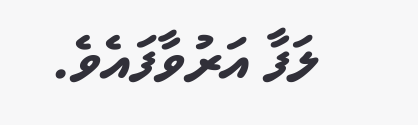ލަފާ އަރުވާފައެވެ.